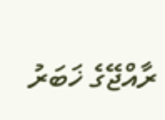ރާއްޖޭގެ ޚަބަރު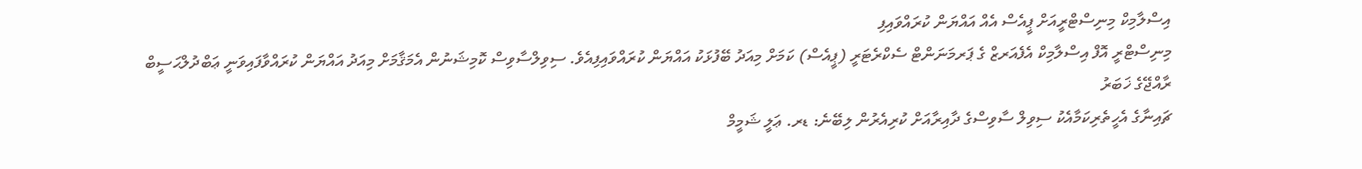އިސްލާމިކް މިނިސްޓްރީއަށް ޕީއެސް އެއް އައްޔަން ކުރައްވައިފި
މިނިސްޓްރީ އޮފް އިސްލާމިކް އެފެއަރޒް ގެ ޕަރމަނަންޓް ސެކްރެޓަރީ (ޕީއެސް) ކަމަށް މިއަދު ބޭފުޅަކު އައްޔަން ކުރައްވައިފިއެވެ. ސިވިލްސާވިސް ކޮމިޝަނުން އެމަޤާމަށް މިއަދު އައްޔަން ކުރައްވާފައިވަނީ ޢަބްދުލްޙަސީބް
ރާއްޖޭގެ ޚަބަރު
ޗައިނާގެ އެހީތެރިކަމާއެކު ސިވިލް ސާވިސްގެ ދާއިރާއަށް ކުރިއެރުން ލިބޭނެ: ޑރ. ޢަލީ ޝަމީމް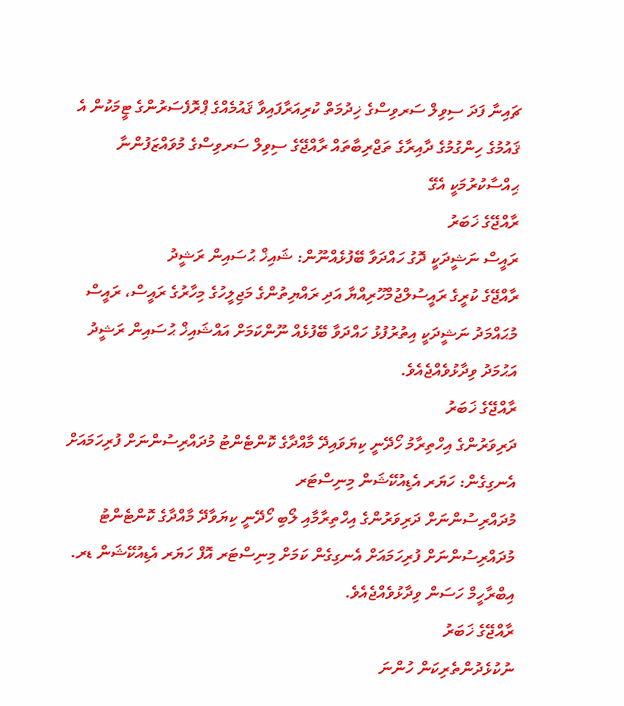ޗައިނާ ފަދަ ސިވިލް ސަރވިސްގެ ޚިދުމަތް ކުރިއަރާފައިވާ ޤައުމެއްގެ ޕްރޮފެސަރުންގެ ޓީމަކުން އެ ޤައުމުގެ ހިންގުމުގެ ދާއިރާގެ ތަޖްރިބާތައް ރާއްޖޭގެ ސިވިލް ސަރވިސްގެ މުވައްޒަފުންނާ ޙިއްސާކުރުމަކީ އެގޭ
ރާއްޖޭގެ ޚަބަރު
ރައީސް ނަޝީދަކީ ދޮގު ހައްދަވާ ބޭފުޅެއްނޫން: ޝައިޚް ޙުސައިން ރަޝީދު
ރާއްޖޭގެ ކުރީގެ ރައީސުލްޖުމްހޫރިއްޔާ އަދި ރައްޔިތުންގެ މަޖިލީހުގެ މިހާރުގެ ރައީސް، ރައީސް މުޙައްމަދު ނަޝީދަކީ އިތުރުފުޅު ހައްދަވާ ބޭފުޅެއް ނޫންކަމަށް އައްޝައިޚް ޙުސައިން ރަޝީދު އަޙުމަދު ވިދާޅުވެއްޖެއެވެ.
ރާއްޖޭގެ ޚަބަރު
ދަރިވަރުންގެ އިހްތިރާމު ހޯދޭނީ ކިޔަވައިދޭ މާއްދާގެ ކޮންޓެންޓު މުދައްރިސުންނަށް ފުރިހަމައަށް އެނގިގެން: ހަޔަރ އެޑިއުކޭޝަން މިނިސްޓަރ
މުދައްރިސުންނަށް ދަރިވަރުންގެ އިހްތިރާމާއި ލޯބި ހޯދޭނީ ކިޔަވާދޭ މާއްދާގެ ކޮންޓެންޓު މުދައްރިސުންނަށް ފުރިހަމައަށް އެނގިގެން ކަމަށް މިނިސްޓަރ އޮފް ހަޔަރ އެޑިއުކޭޝަން ޑރ. އިބްރާހީމް ހަސަން ވިދާޅުވެއްޖެއެވެ.
ރާއްޖޭގެ ޚަބަރު
ނުކުޅެދުންތެރިކަން ހުންނަ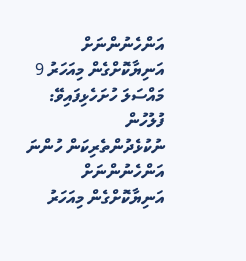އަންހެނުންނަށް އަނިޔާކޮށްގެން މިއަހަރު 9 މައްސަލަ ހުށަހެޅިފައިވޭ: ފުލުހުން
ނުކުޅެދުންތެރިކަން ހުންނަ އަންހެނުންނަށް އަނިޔާކޮށްގެން މިއަހަރު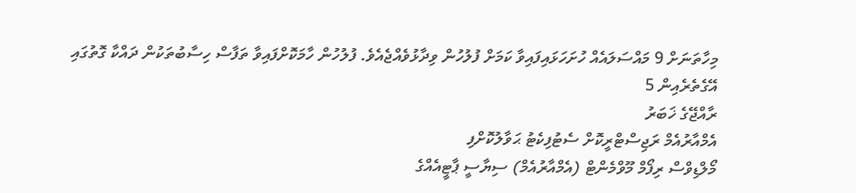މިހާތަނަށް 9 މައްސަލައެއް ހުށަހަޅައިފައިވާ ކަމަށް ފުލުހުން ވިދާޅުވެއްޖެއެވެ. ފުލުހުން ހާމަކޮށްފައިވާ ތަފާސް ހިސާބުތަކުން ދައްކާ ގޮތުގައި އޭގެތެރެއިން 5
ރާއްޖޭގެ ޚަބަރު
އެމްއާރުއެމް ރަޖިސްޓްރީކޮށް ސެޓުފިކެޓު ޙަވާލުކޮށްފި
މޯލްޑިވްސް ރިފޯމް މޫވްމެންޓް (އެމްއާރުއެމް) ސިޔާސީ ޕާޓީއެއްގެ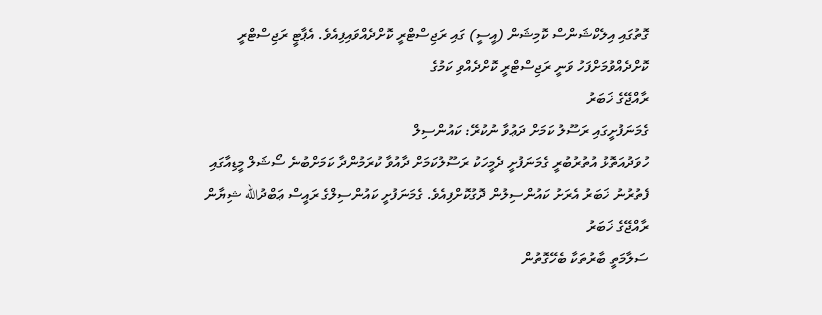ގޮތުގައި އިލެކްޝަންސް ކޮމިޝަން (އީސީ) ގައި ރަޖިސްޓްރީ ކޮށްދެއްވައިފިއެވެ. އެޕާޓީ ރަޖިސްޓްރީ ކޮށްދެއްވުމަށްފަހު ވަނީ ރަޖިސްޓްރީ ކޮށްދެއްވި ކަމުގެ
ރާއްޖޭގެ ޚަބަރު
ގެމަނަފުށީގައި ރަސޫލު ކަމަށް ދަޢުވާ ނުކުރޭ: ކައުންސިލް
ހުވަދުއަތޮޅު އުތުރުބުރީ ގެމަނަފުށީ ދެމީހަކު ރަސޫލުކަމަށް ދާއުވާ ކުރަމުންދާ ކަމަށްބުނެ ސޯޝަލް މީޑިއާގައި ފެތުރުނު ޚަބަރު އެރަށު ކައުންސިލުން ދޮގުކޮށްފިއެވެ. ގެމަނަފުށީ ކައުންސިލްގެ ރައީސް ޢަބްދުالله ޝިޔާން
ރާއްޖޭގެ ޚަބަރު
ސަލާމަތީ ބާރުތަކާ ބެހޭގޮތުން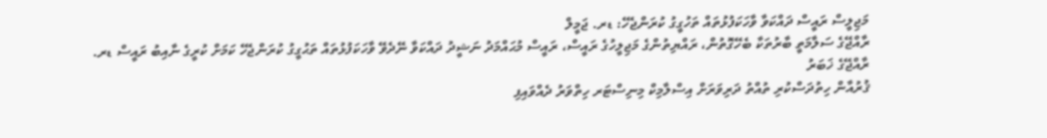މަޖިލީސް ރައީސް ދައްކަވާ ވާހަކަފުޅުތައް ތަހުގީގު ކުރަންޖެހޭ: ޑރ. ޖަމީލް
ރާއްޖޭގެ ސަލާމަތީ ބާރުތަކާ ބެހޭގޮތުން، ރައްޔިތުންގެ މަޖިލީހުގެ ރައީސް، ރައީސް މުޙައްމަދު ނަޝީދު ދައްކަވާ ނޭދެވޭ ވާހަކަފުޅުތައް ތަޙުގީގު ކުރަންޖެހޭ ކަމަށް ކުރީގެ ނާއިބު ރައީސް ޑރ.
ރާއްޖޭގެ ޚަބަރު
ޤުރުއާން ހިތުދަސްކުރި ތުއްތު ދަރިވަރަށް އިސްލާމިކް މިނިސްޓަރ ހިތްވަރު ދެއްވައިފި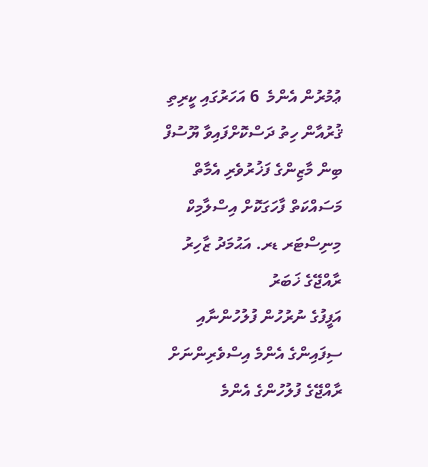ޢުމުރުން އެންމެ  6 އަހަރުގައި ކީރިތި ޤުރުއާން ހިތު ދަސްކޮށްފައިވާ ޔޫސުފް ބިން މާޒިންގެ ފަޚުރުވެރި އެމާތް މަސައްކަތް ފާހަގަކޮށް އިސްލާމިކް މިނިސްޓަރ ޑރ. އަޙުމަދު ޒާހިރު
ރާއްޖޭގެ ޚަބަރު
އަފީފުގެ ނުރުހުން ފުލުހުންނާއި ސިފައިންގެ އެންމެ އިސްވެރިންނަށް
ރާއްޖޭގެ ފުލުހުންގެ އެންމެ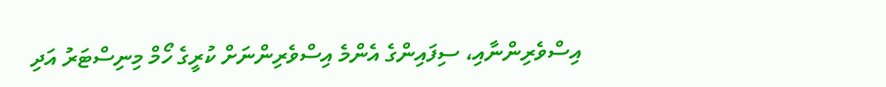އިސްވެރިންނާއި، ސިފައިންގެ އެންމެ އިސްވެރިންނަށް ކުރީގެ ހޯމް މިނިސްޓަރު އަދި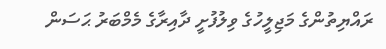ރައްޔިތުންގެ މަޖިލީހުގެ ވިލުފުށީ ދާއިރާގެ މެމްބަރު ޙަސަން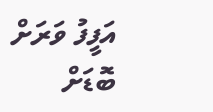އަފީފު ވަރަށް ބޮޑަށް